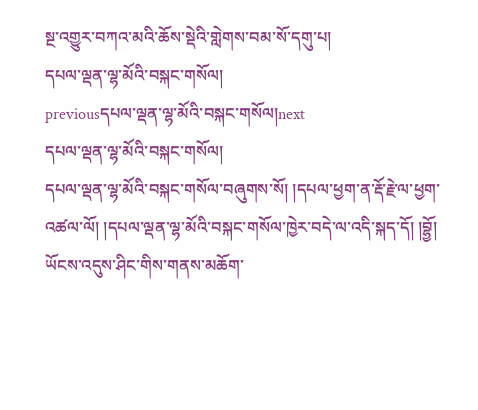སྔ་འགྱུར་བཀའ་མའི་ཆོས་སྡེའི་གླེགས་བམ་སོ་དགུ་པ།
དཔལ་ལྡན་ལྷ་མོའི་བསྐང་གསོལ།
previousདཔལ་ལྡན་ལྷ་མོའི་བསྐང་གསོལ།next
དཔལ་ལྡན་ལྷ་མོའི་བསྐང་གསོལ།
དཔལ་ལྡན་ལྷ་མོའི་བསྐང་གསོལ་བཞུགས་སོ། །དཔལ་ཕྱག་ན་རྡོ་རྗེ་ལ་ཕྱག་འཚལ་ལོ། །དཔལ་ལྡན་ལྷ་མོའི་བསྐང་གསོལ་ཁྱེར་བདེ་ལ་འདི་སྐད་དོ། །བྷྱོ། ཡོངས་འདུས་ཤིང་གིས་གནས་མཆོག་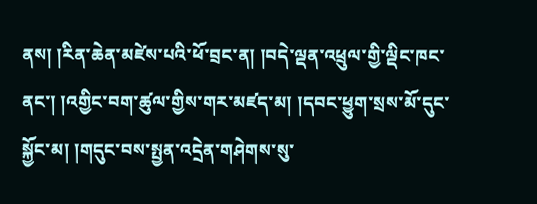ནས། །རིན་ཆེན་མཛེས་པའི་ཕོ་བྲང་ན། །བདེ་ལྡན་འཕྲུལ་གྱི་ལྡིང་ཁང་ནང་། །འགྱིང་བག་ཚུལ་གྱིས་གར་མཛད་མ། །དབང་ཕྱུག་སྲས་མོ་དུང་སྐྱོང་མ། །གདུང་བས་སྤྱན་འདྲེན་གཤེགས་སུ་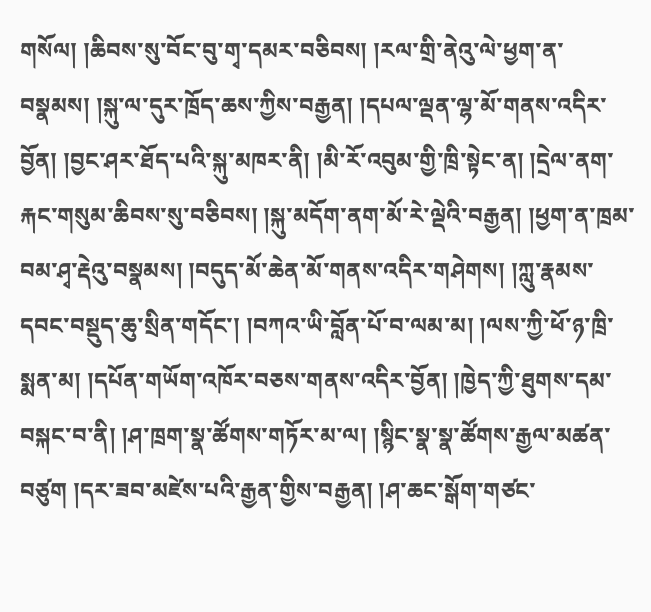གསོལ། །ཆིབས་སུ་བོང་བུ་གྭ་དམར་བཅིབས། །རལ་གྲི་ནེའུ་ལེ་ཕྱག་ན་བསྣམས། །སྐུ་ལ་དུར་ཁྲོད་ཆས་ཀྱིས་བརྒྱན། །དཔལ་ལྡན་ལྷ་མོ་གནས་འདིར་བྱོན། །བྱང་ཤར་ཐོད་པའི་སྐུ་མཁར་ནི། །མི་རོ་འབུམ་གྱི་ཁྲི་སྟེང་ན། །དྲེལ་ནག་རྐང་གསུམ་ཆིབས་སུ་བཅིབས། །སྐུ་མདོག་ནག་མོ་རེ་ལྡེའི་བརྒྱན། །ཕྱག་ན་ཁྲམ་བམ་ཤྭ་རྡེའུ་བསྣམས། །བདུད་མོ་ཆེན་མོ་གནས་འདིར་གཤེགས། །ཀླུ་རྣམས་དབང་བསྡུད་ཆུ་སྲིན་གདོང་། །བཀའ་ཡི་བློན་པོ་བ་ལམ་མ། །ལས་ཀྱི་ཕོ་ཉ་ཁྲི་སྨན་མ། །དཔོན་གཡོག་འཁོར་བཅས་གནས་འདིར་བྱོན། །ཁྱེད་ཀྱི་ཐུགས་དམ་བསྐང་བ་ནི། །ཤ་ཁྲག་སྣ་ཚོགས་གཏོར་མ་ལ། །སྙིང་སྣ་སྣ་ཚོགས་རྒྱལ་མཚན་བཙུག །དར་ཟབ་མཛེས་པའི་རྒྱན་གྱིས་བརྒྱན། །ཤ་ཆང་སྒོག་གཙང་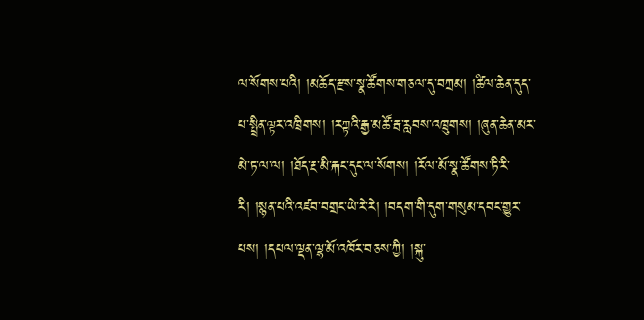ལ་སོགས་པའི། །མཆོད་རྫས་སྣ་ཚོགས་གཅལ་དུ་བཀྲམ། །ཚིལ་ཆེན་དུད་པ་སྤྲིན་ལྟར་འཁྲིགས། །རཀྟའི་རྒྱ་མཚོ་རྦ་རླབས་འཁྲུགས། །ཞུན་ཆེན་མར་མེ་ཏ་ལ་ལ། །ཐོད་རྔ་མི་རྐང་དུང་ལ་སོགས། །རོལ་མོ་སྣ་ཚོགས་ཏི་རི་རི། །སྙན་པའི་འཛབ་བགྲང་ཡེ་རེ་རེ། །བདག་གི་དུག་གསུམ་དབང་གྱུར་པས། །དཔལ་ལྡན་ལྷ་མོ་འཁོར་བཅས་ཀྱི། །སྐུ་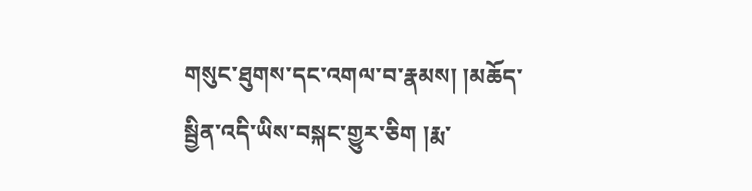གསུང་ཐུགས་དང་འགལ་བ་རྣམས། །མཆོད་སྦྱིན་འདི་ཡིས་བསྐང་གྱུར་ཅིག །རྨ་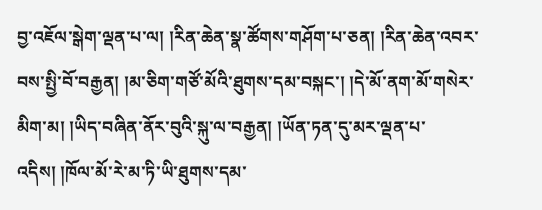བྱ་འཇོལ་སྒེག་ལྡན་པ་ལ། །རིན་ཆེན་སྣ་ཚོགས་གཤོག་པ་ཅན། །རིན་ཆེན་འབར་བས་སྤྱི་བོ་བརྒྱན། །མ་ཅིག་གཙོ་མོའི་ཐུགས་དམ་བསྐང་། །དེ་མོ་ནག་མོ་གསེར་མིག་མ། །ཡིད་བཞིན་ནོར་བུའི་སྐུ་ལ་བརྒྱན། །ཡོན་ཏན་དུ་མར་ལྡན་པ་འདིས། །ཁོལ་མོ་རེ་མ་ཏི་ཡི་ཐུགས་དམ་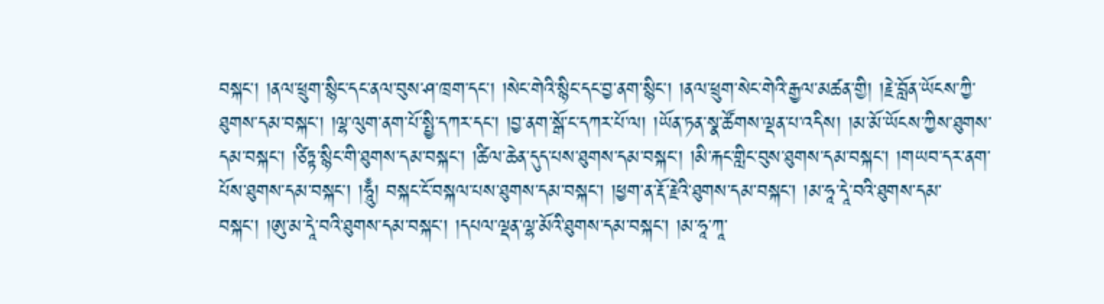བསྐང་། །ནལ་ཕྲུག་སྙིང་དང་ནལ་བུས་ཤ་ཁྲག་དང་། །སེང་གེའི་སྙིང་དང་བྱ་ནག་སྙིང་། །ནལ་ཕྲུག་སེང་གེའི་རྒྱལ་མཚན་གྱི། །རྗེ་བློན་ཡོངས་ཀྱི་ཐུགས་དམ་བསྐང་། །ལྷ་ལུག་ནག་པོ་སྤྱི་དཀར་དང་། །བྱ་ནག་སྒོ་ང་དཀར་པོ་ལ། །ཡོན་ཏན་སྣ་ཚོགས་ལྡན་པ་འདིས། །མ་མོ་ཡོངས་ཀྱིས་ཐུགས་དམ་བསྐང་། །ཙིཏྟ་སྙིང་གི་ཐུགས་དམ་བསྐང་། །ཚིལ་ཆེན་དུད་པས་ཐུགས་དམ་བསྐང་། །མི་རྐང་གླིང་བུས་ཐུགས་དམ་བསྐང་། །གཡབ་དར་ནག་པོས་ཐུགས་དམ་བསྐང་། །ཧཱུྃ། བསྐང་ངོ་བསྐལ་པས་ཐུགས་དམ་བསྐང་། །ཕྱག་ན་རྡོ་རྗེའི་ཐུགས་དམ་བསྐང་། །མ་ཧཱ་དཱེ་བའི་ཐུགས་དམ་བསྐང་། །ཨུ་མ་དཱེ་བའི་ཐུགས་དམ་བསྐང་། །དཔལ་ལྡན་ལྷ་མོའི་ཐུགས་དམ་བསྐང་། །མ་ཧཱ་ཀཱ་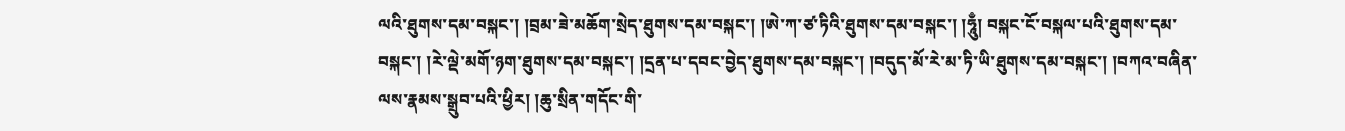ལའི་ཐུགས་དམ་བསྐང་། །བྲམ་ཟེ་མཆོག་སྲེད་ཐུགས་དམ་བསྐང་། །ཨེ་ཀ་ཙ་ཏིའི་ཐུགས་དམ་བསྐང་། །ཧཱུྃ། བསྐང་ངོ་བསྐལ་པའི་ཐུགས་དམ་བསྐང་། །རེ་ལྡེ་མགོ་ཉག་ཐུགས་དམ་བསྐང་། །དྲན་པ་དབང་བྱེད་ཐུགས་དམ་བསྐང་། །བདུད་མོ་རེ་མ་ཏི་ཡི་ཐུགས་དམ་བསྐང་། །བཀའ་བཞིན་ལས་རྣམས་སྒྲུབ་པའི་ཕྱིར། །ཆུ་སྲིན་གདོང་གི་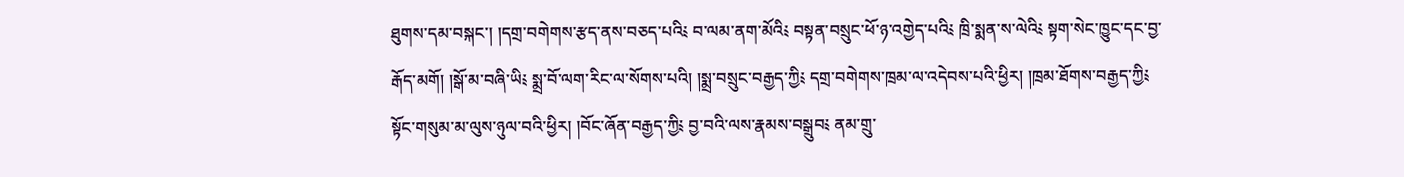ཐུགས་དམ་བསྐང་། །དགྲ་བགེགས་རྩད་ནས་བཅད་པའི༴ བ་ལམ་ནག་མོའི༴ བསྟན་བསྲུང་ཕོ་ཉ་འགྱེད་པའི༴ ཁྲི་སྨན་ས་ལེའི༴ སྟག་སེང་ཁྱུང་དང་བྱ་རྒོད་མགོ། །སྒོ་མ་བཞི་ཡི༴ སྨྲ་བོ་ལག་རིང་ལ་སོགས་པའི། །སྨྲ་བསྲུང་བརྒྱད་ཀྱི༴ དགྲ་བགེགས་ཁྲམ་ལ་འདེབས་པའི་ཕྱིར། །ཁྲམ་ཐོགས་བརྒྱད་ཀྱི༴ སྟོང་གསུམ་མ་ལུས་ཉུལ་བའི་ཕྱིར། །བོང་ཞོན་བརྒྱད་ཀྱི༴ བྱ་བའི་ལས་རྣམས་བསྒྲུབ༴ ནམ་གྲུ་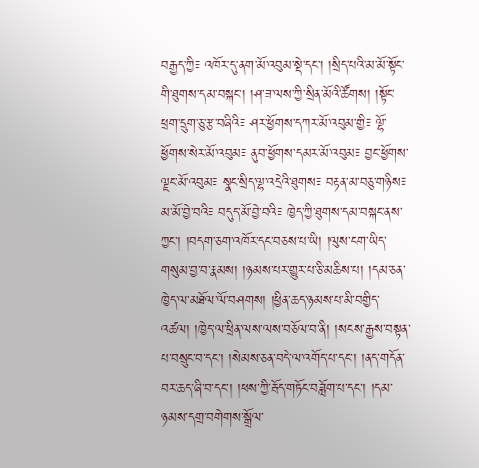བརྒྱད་ཀྱི༴ འཁོར་དུ་ནག་མོ་འབུམ་སྡེ་དང་། །སྲིད་པའི་མ་མོ་སྟོང་གི་ཐུགས་དམ་བསྐང་། །ཤ་ཟ་ལས་ཀྱི་སྲིན་མོའི་ཚོགས། །སྟོང་ཕྲག་དྲུག་ཅུ་རྩ་བཞིའི༴ ཤར་ཕྱོགས་དཀར་མོ་འབུམ་གྱི༴ ལྷོ་ཕྱོགས་སེར་མོ་འབུམ༴ ནུབ་ཕྱོགས་དམར་མོ་འབུམ༴ བྱང་ཕྱོགས་ལྗང་མོ་འབུམ༴ སྣང་སྲིད་ལྷ་འདྲེའི་ཐུགས༴ བརྟན་མ་བཅུ་གཉིས༴ མ་མོ་བྱེ་བའི༴ བདུད་མོ་བྱེ་བའི༴ ཁྱེད་ཀྱི་ཐུགས་དམ་བསྐང་ནས་ཀྱང་། །བདག་ཅག་འཁོར་དང་བཅས་པ་ཡི། །ལུས་ངག་ཡིད་གསུམ་བྱ་བ་རྣམས། །ཉམས་པར་གྱུར་པ་ཅི་མཆིས་པ། །དམ་ཅན་ཁྱེད་ལ་མཐོལ་ལོ་བཤགས། །ཕྱིན་ཆད་ཉམས་པ་མི་བགྱིད་འཚལ། །ཁྱེད་ལ་ཕྲིན་ལས་ལས་བཅོལ་བ་ནི། །སངས་རྒྱས་བསྟན་པ་བསྲུང་བ་དང་། །སེམས་ཅན་བདེ་ལ་འགོད་པ་དང་། །ནད་གདོན་བར་ཆད་ཞི་བ་དང་། །ཕས་ཀྱི་རྦོད་གཏོང་བཟློག་པ་དང་། །དམ་ཉམས་དགྲ་བགེགས་སྒྲོལ་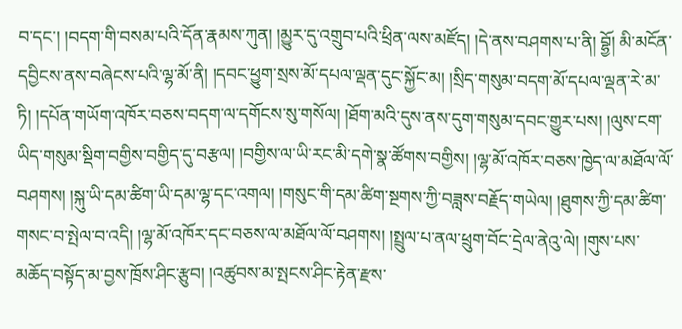བ་དང་། །བདག་གི་བསམ་པའི་དོན་རྣམས་ཀུན། །མྱུར་དུ་འགྲུབ་པའི་ཕྲིན་ལས་མཛོད། །དེ་ནས་བཤགས་པ་ནི། བྷྱོ། མི་མངོན་དབྱིངས་ནས་བཞེངས་པའི་ལྷ་མོ་ནི། །དབང་ཕྱུག་སྲས་མོ་དཔལ་ལྡན་དུང་སྐྱོང་མ། །སྲིད་གསུམ་བདག་མོ་དཔལ་ལྡན་རེ་མ་ཏི། །དཔོན་གཡོག་འཁོར་བཅས་བདག་ལ་དགོངས་སུ་གསོལ། །ཐོག་མའི་དུས་ནས་དུག་གསུམ་དབང་གྱུར་པས། །ལུས་ངག་ཡིད་གསུམ་སྡིག་བགྱིས་བགྱིད་དུ་བརྩལ། །བགྱིས་ལ་ཡི་རང་མི་དགེ་སྣ་ཚོགས་བགྱིས། །ལྷ་མོ་འཁོར་བཅས་ཁྱེད་ལ་མཐོལ་ལོ་བཤགས། །སྐུ་ཡི་དམ་ཚིག་ཡི་དམ་ལྷ་དང་འགལ། །གསུང་གི་དམ་ཚིག་སྔགས་ཀྱི་བཟླས་བརྗོད་གཡེལ། །ཐུགས་ཀྱི་དམ་ཚིག་གསང་བ་སྤེལ་བ་འདི། །ལྷ་མོ་འཁོར་དང་བཅས་ལ་མཐོལ་ལོ་བཤགས། །སྤྲུལ་པ་ནལ་ཕྲུག་བོང་དྲེལ་ནེའུ་ལེ། །གུས་པས་མཆོད་བསྟོད་མ་བྱས་ཁྲོས་ཤིང་རྩུབ། །འཚུབས་མ་སྤངས་ཤིང་རྟེན་རྫས་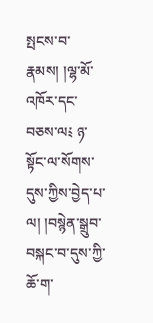སྤངས་བ་རྣམས། །ལྷ་མོ་འཁོར་དང་བཅས་ལ༴ ཉ་སྟོང་ལ་སོགས་དུས་ཀྱིས་བྱེད་པ་ལ། །བསྙེན་སྒྲུབ་བསྐང་བ་དུས་ཀྱི་ཆོ་ག་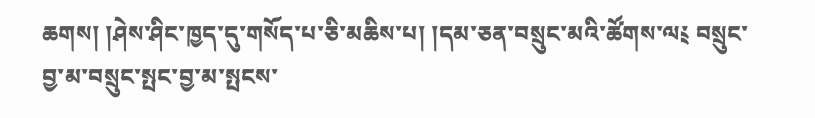ཆགས། །ཤེས་ཤིང་ཁྱད་དུ་གསོད་པ་ཅི་མཆིས་པ། །དམ་ཅན་བསྲུང་མའི་ཚོགས་ལ༴ བསྲུང་བྱ་མ་བསྲུང་སྤང་བྱ་མ་སྤངས་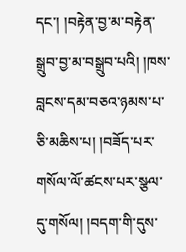དང་། །བརྟེན་བྱ་མ་བརྟེན་སྒྲུབ་བྱ་མ་བསྒྲུབ་པའི། །ཁས་བླངས་དམ་བཅའ་ཉམས་པ་ཅི་མཆིས་པ། །བཟོད་པར་གསོལ་ལོ་ཚངས་པར་སྩལ་དུ་གསོལ། །བདག་གི་དུས་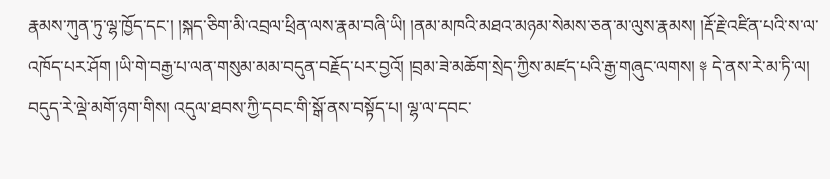རྣམས་ཀུན་ཏུ་ལྷ་ཁྱོད་དང་། །སྐད་ཅིག་མི་འབྲལ་ཕྲིན་ལས་རྣམ་བཞི་ཡི། །ནམ་མཁའི་མཐའ་མཉམ་སེམས་ཅན་མ་ལུས་རྣམས། །རྡོ་རྗེ་འཛིན་པའི་ས་ལ་འཁོད་པར་ཤོག །ཡི་གེ་བརྒྱ་པ་ལན་གསུམ་མམ་བདུན་བརྗོད་པར་བྱའོ། །བྲམ་ཟེ་མཆོག་སྲེད་ཀྱིས་མཛད་པའི་རྒྱ་གཞུང་ལགས། ༈ དེ་ནས་རེ་མ་ཏི་ལ། བདུད་རེ་ལྡེ་མགོ་ཉག་གིས། འདུལ་ཐབས་ཀྱི་དབང་གི་སྒོ་ནས་བསྟོད་པ། ལྷ་ལ་དབང་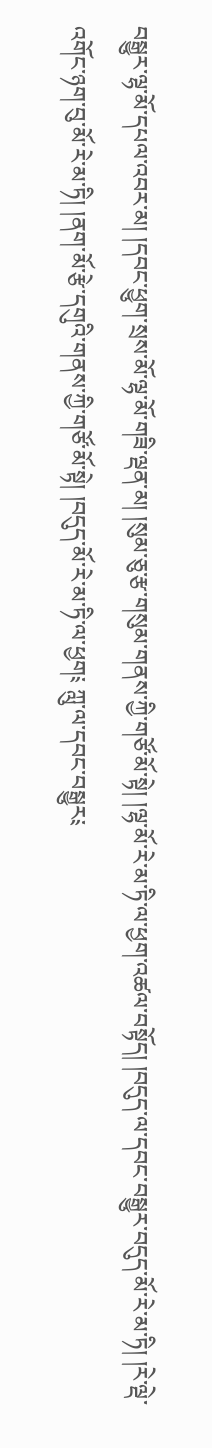བསྒྱུར་ལྷ་མོ་དཔལ་འབར་མ། །དབང་ཕྱུག་སྲས་མོ་ལྷ་མོ་གཟི་ལྡན་མ། །སུམ་ཅུ་རྩ་གསུམ་གནས་ཀྱི་གཙོ་མོ་སྟེ། །ལྷ་མོ་རེ་མ་ཏི་ལ་ཕྱག་འཚལ་བསྟོད། །བདུད་ལ་དབང་བསྒྱུར་བདུད་མོ་རེ་མ་ཏི། །རེ་ལྡེ་འགོང་ཉག་བུ་མོ་རེ་མ་ཏི། །ནག་མོ་རྩེ་དགུའི་གནས་ཀྱི་གཙོ་མོ་སྟེ། །བདུད་མོ་རེ་མ་ཏི་ལ་ཕྱག༴ ཀླུ་ལ་དབང་བསྒྱུར༴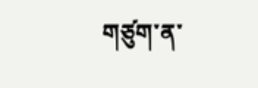གཙུག་ན་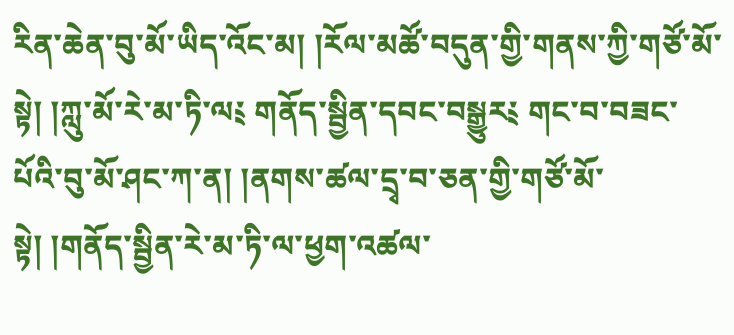རིན་ཆེན་བུ་མོ་ཡིད་འོང་མ། །རོལ་མཚོ་བདུན་གྱི་གནས་ཀྱི་གཙོ་མོ་སྟེ། །ཀླུ་མོ་རེ་མ་ཏི་ལ༴ གནོད་སྦྱིན་དབང་བསྒྱུར༴ གང་བ་བཟང་པོའི་བུ་མོ་ཤང་ཀ་ན། །ནགས་ཚལ་དྲྭ་བ་ཅན་གྱི་གཙོ་མོ་སྟེ། །གནོད་སྦྱིན་རེ་མ་ཏི་ལ་ཕྱག་འཚལ་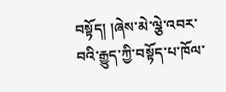བསྟོད། །ཞེས་མེ་ལྕེ་འབར་བའི་རྒྱུད་ཀྱི་བསྟོད་པ་ཁོལ་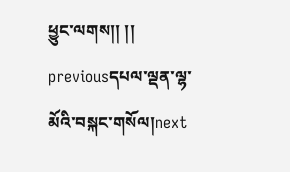ཕྱུང་ལགས།། །།
previousདཔལ་ལྡན་ལྷ་མོའི་བསྐང་གསོལ།next